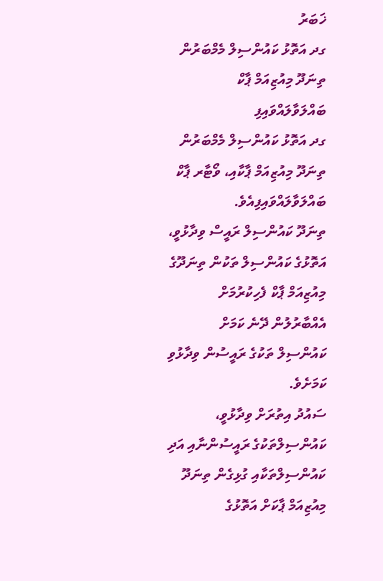ޚަބަރު
ގދ އަތޮޅު ކައުންސިލް މެމްބަރުން ތިނަދޫ މިއުޒިއަމް ޕާކް ބައްލަވާލައްވައިފި
ގދ އަތޮޅު ކައުންސިލް މެމްބަރުން ތިނަދޫ މިއުޒިއަމް ޕާކާއި، ވޯޓާރ ޕާކް ބައްލަވާލައްވައިފިއެވެ.
ތިނަދޫ ކައުންސިލް ރައީސް ވިދާޅުވީ، އަތޮޅުގެ ކައުންސިލް ތަކުން ތިނަދޫގެ މިއުޒިއަމް ޕާކް ފެހިކުރުމަށް އެއްބާރުލުން ދޭނެ ކަމަށް ކައުންސިލް ތަކުގެ ރައީސުން ވިދާޅުވި ކަމަށެވެ.
ސައުދު އިތުރަށް ވިދާޅުވީ، ކައުންސިލްތަކުގެ ރައީސުންނާއި އަދި ކައުންސިލްތަކާއި ގުޅިގެން ތިނަދޫ މިއުޒިއަމް ޕާކަށް އަތޮޅުގެ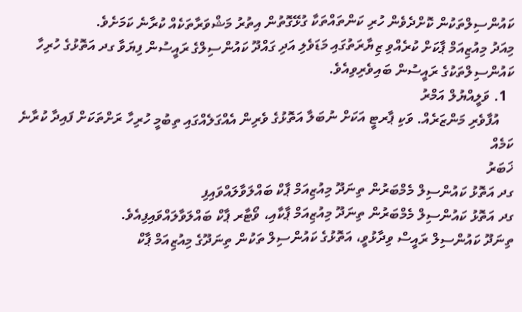ކައުންސިލްތަކުން ކޮށްދެވެން ހުރި ކަންތައްތަކާ ގުޅޭގޮތުން އިތުރު މަޝްވަރާތަކެއް ކުރާނެ ކަމަށެވެ.
މިއަދު މިއުޒިއަމް ޕާކަށް ކުރެއްވި ޒިޔާރަތުގައި މަޑަވެލި އަދި ގައްދޫ ކައުންސިލްގެ ރައީސުން ފިޔަވާ ގދ އަތޮޅުގެ ހުރިހާ ކައުންސިލްތަކުގެ ރައީސުން ބައިވެރިވިއެވެ.
  1. ވަލީއްޔުލް އަމްރު
    އުފާވެރި މަންޒަރެއް. ވަކި ޕާރޓީ އަކަށް ނުބަލާ އަތޮޅުގެ ވެރިން އެއްގަލެއްގައި ތިބުމީ ހުރިހާ ރަށްތަކަށް ފައިދާ ކުރާނެ ކަމެއް
ޚަބަރު
ގދ އަތޮޅު ކައުންސިލް މެމްބަރުން ތިނަދޫ މިއުޒިއަމް ޕާކް ބައްލަވާލައްވައިފި
ގދ އަތޮޅު ކައުންސިލް މެމްބަރުން ތިނަދޫ މިއުޒިއަމް ޕާކާއި، ވޯޓާރ ޕާކް ބައްލަވާލައްވައިފިއެވެ.
ތިނަދޫ ކައުންސިލް ރައީސް ވިދާޅުވީ، އަތޮޅުގެ ކައުންސިލް ތަކުން ތިނަދޫގެ މިއުޒިއަމް ޕާކް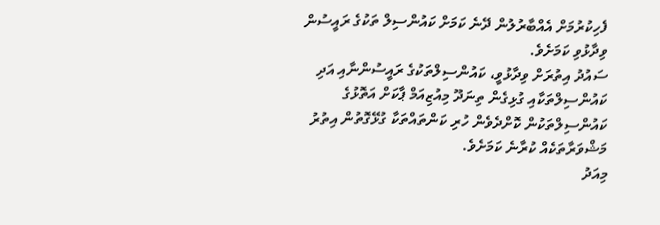ފެހިކުރުމަށް އެއްބާރުލުން ދޭނެ ކަމަށް ކައުންސިލް ތަކުގެ ރައީސުން ވިދާޅުވި ކަމަށެވެ.
ސައުދު އިތުރަށް ވިދާޅުވީ، ކައުންސިލްތަކުގެ ރައީސުންނާއި އަދި ކައުންސިލްތަކާއި ގުޅިގެން ތިނަދޫ މިއުޒިއަމް ޕާކަށް އަތޮޅުގެ ކައުންސިލްތަކުން ކޮށްދެވެން ހުރި ކަންތައްތަކާ ގުޅޭގޮތުން އިތުރު މަޝްވަރާތަކެއް ކުރާނެ ކަމަށެވެ.
މިއަދު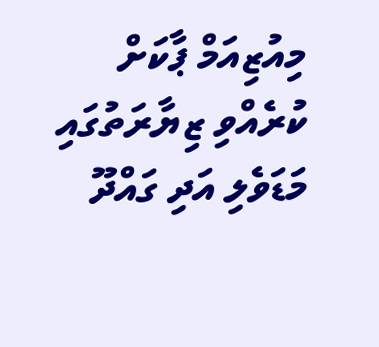މިއުޒިއަމް ޕާކަށް ކުރެއްވި ޒިޔާރަތުގައި މަޑަވެލި އަދި ގައްދޫ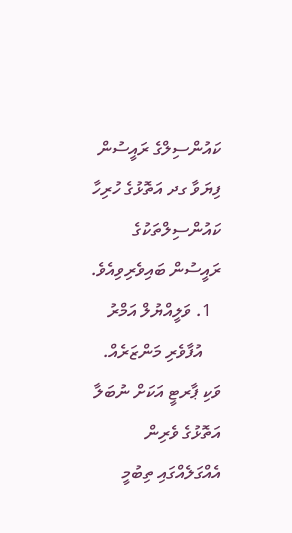ކައުންސިލްގެ ރައީސުން ފިޔަވާ ގދ އަތޮޅުގެ ހުރިހާ ކައުންސިލްތަކުގެ ރައީސުން ބައިވެރިވިއެވެ.
  1. ވަލީއްޔުލް އަމްރު
    އުފާވެރި މަންޒަރެއް. ވަކި ޕާރޓީ އަކަށް ނުބަލާ އަތޮޅުގެ ވެރިން އެއްގަލެއްގައި ތިބުމީ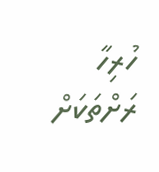ހުރިހާ ރަށްތަކަށް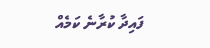ފައިދާ ކުރާނެ ކަމެއް